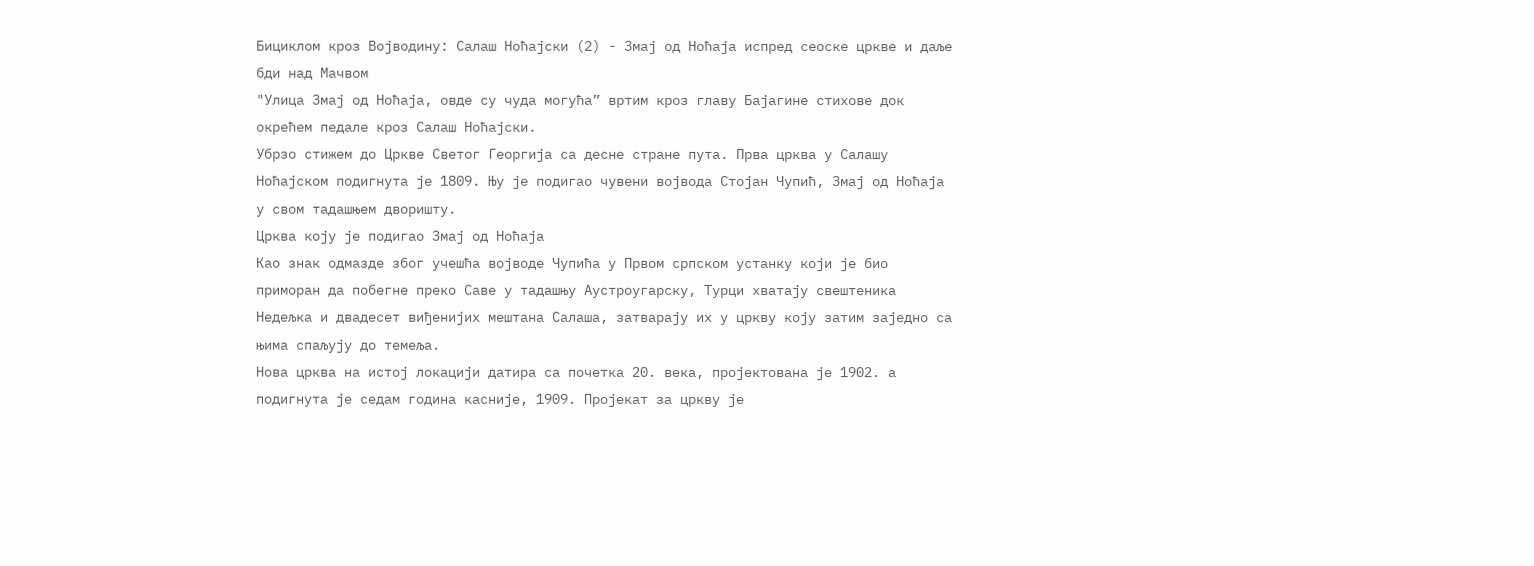Бициклом кроз Војводину: Салаш Ноћајски (2) - Змај од Ноћаја испред сеоске цркве и даље бди над Мачвом
"Улица Змај од Ноћаја, овде су чуда могућа” вртим кроз главу Бајагине стихове док окрећем педале кроз Салаш Ноћајски.
Убрзо стижем до Цркве Светог Георгија са десне стране пута. Прва црква у Салашу Ноћајском подигнута је 1809. Њу је подигао чувени војвода Стојан Чупић, Змај од Ноћаја у свом тадашњем дворишту.
Црква коју је подигао Змај од Ноћаја
Као знак одмазде због учешћа војводе Чупића у Првом српском устанку који је био приморан да побегне преко Саве у тадашњу Аустроугарску, Турци хватају свештеника Недељка и двадесет виђенијих мештана Салаша, затварају их у цркву коју затим заједно са њима спаљују до темеља.
Нова црква на истој локацији датира са почетка 20. века, пројектована је 1902. а подигнута је седам година касније, 1909. Пројекат за цркву је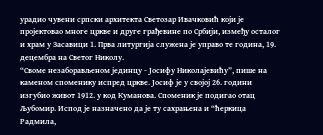урадио чувени српски архитекта Светозар Ивачковић који је пројектовао многе цркве и друге грађевине по Србији, између осталог и храм у Засавици 1. Прва литургија служена је управо те година, 19. децембра на Светог Николу.
“Своме незаборављеном јединцу - Јосифу Николајевићу”, пише на каменом споменику испред цркве. Јосиф је у својој 26. години изгубио живот 1912. у код Куманова. Споменик је подигао отац Љубомир. Испод је назначено да је ту сахрањена и “ћеркица Радмила,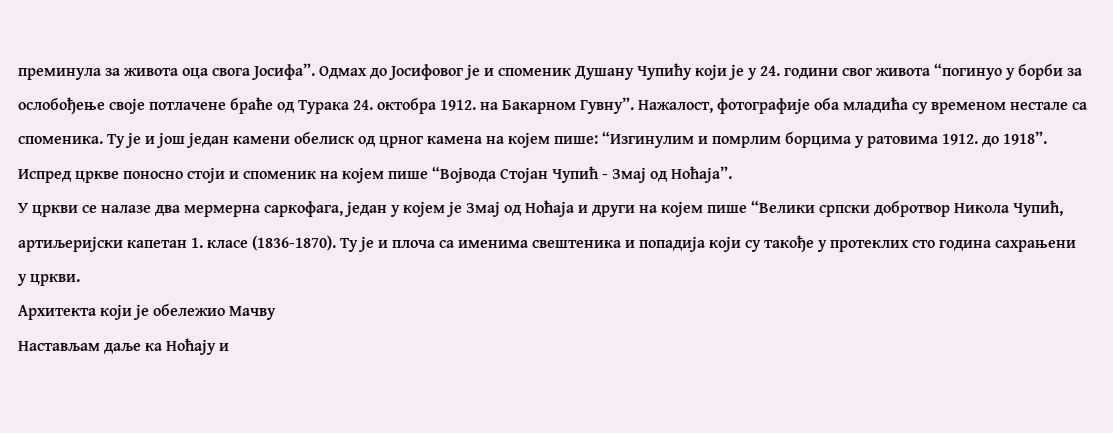преминула за живота оца свога Јосифа”. Одмах до Јосифовог је и споменик Душану Чупићу који је у 24. години свог живота “погинуо у борби за ослобођење своје потлачене браће од Турака 24. октобра 1912. на Бакарном Гувну”. Нажалост, фотографије оба младића су временом нестале са споменика. Ту је и још један камени обелиск од црног камена на којем пише: “Изгинулим и помрлим борцима у ратовима 1912. до 1918”. Испред цркве поносно стоји и споменик на којем пише “Војвода Стојан Чупић - Змај од Ноћаја”.
У цркви се налазе два мермерна саркофага, један у којем је Змај од Ноћаја и други на којем пише “Велики српски добротвор Никола Чупић, артиљеријски капетан 1. класе (1836-1870). Ту је и плоча са именима свештеника и попадија који су такође у протеклих сто година сахрањени у цркви.
Архитекта који је обележио Мачву
Настављам даље ка Ноћају и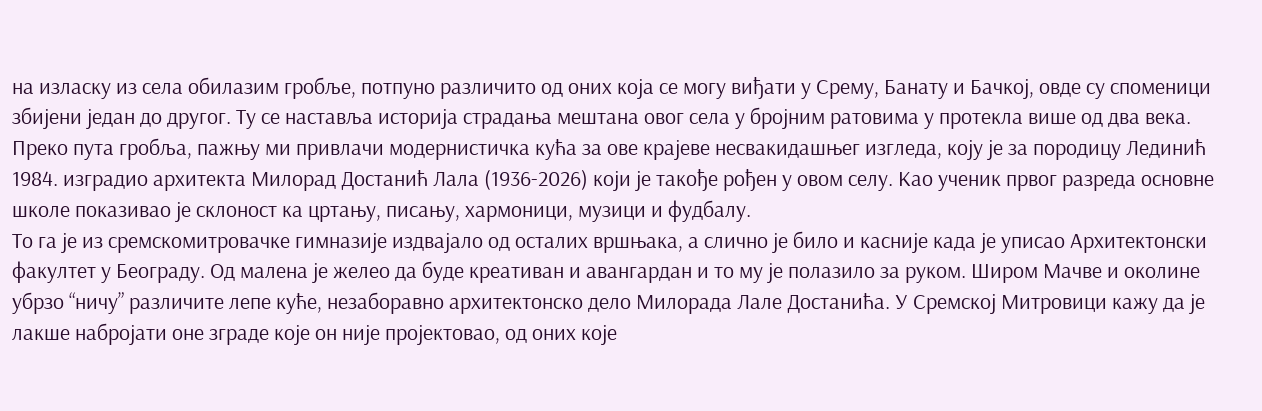на изласку из села обилазим гробље, потпуно различито од оних која се могу виђати у Срему, Банату и Бачкој, овде су споменици збијени један до другог. Ту се наставља историја страдања мештана овог села у бројним ратовима у протекла више од два века.
Преко пута гробља, пажњу ми привлачи модернистичка кућа за ове крајеве несвакидашњег изгледа, коју је за породицу Лединић 1984. изградио архитекта Милорад Достанић Лала (1936-2026) који је такође рођен у овом селу. Као ученик првог разреда основне школе показивао је склоност ка цртању, писању, хармоници, музици и фудбалу.
То га је из сремскомитровачке гимназије издвајало од осталих вршњака, а слично је било и касније када је уписао Архитектонски факултет у Београду. Од малена је желео да буде креативан и авангардан и то му је полазило за руком. Широм Мачве и околине убрзо “ничу” различите лепе куће, незаборавно архитектонско дело Милорада Лале Достанића. У Сремској Митровици кажу да је лакше набројати оне зграде које он није пројектовао, од оних које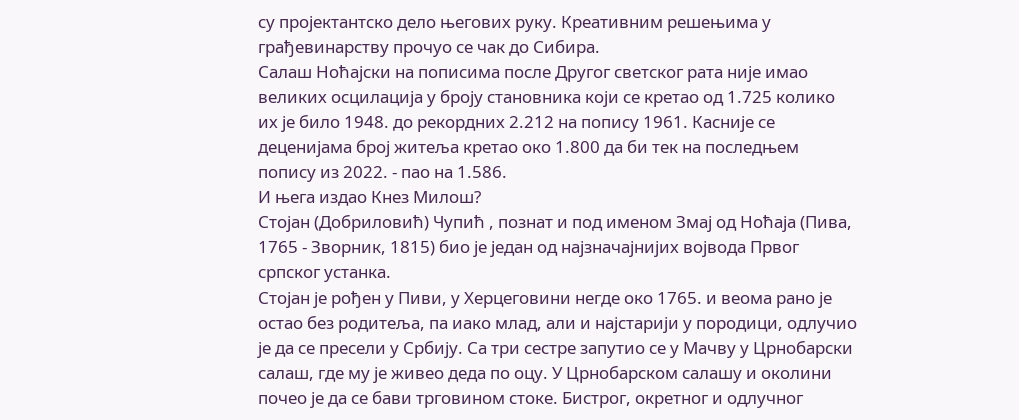су пројектантско дело његових руку. Креативним решењима у грађевинарству прочуо се чак до Сибира.
Салаш Ноћајски на пописима после Другог светског рата није имао великих осцилација у броју становника који се кретао од 1.725 колико их је било 1948. до рекордних 2.212 на попису 1961. Касније се деценијама број житеља кретао око 1.800 да би тек на последњем попису из 2022. - пао на 1.586.
И њега издао Кнез Милош?
Стојан (Добриловић) Чупић , познат и под именом Змај од Ноћаја (Пива, 1765 - Зворник, 1815) био је један од најзначајнијих војвода Првог српског устанка.
Стојан је рођен у Пиви, у Херцеговини негде око 1765. и веома рано је остао без родитеља, па иако млад, али и најстарији у породици, одлучио је да се пресели у Србију. Са три сестре запутио се у Мачву у Црнобарски салаш, где му је живео деда по оцу. У Црнобарском салашу и околини почео је да се бави трговином стоке. Бистрог, окретног и одлучног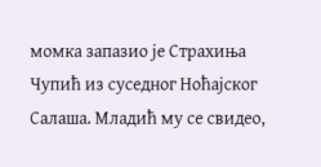момка запазио је Страхиња Чупић из суседног Ноћајског Салаша. Младић му се свидео,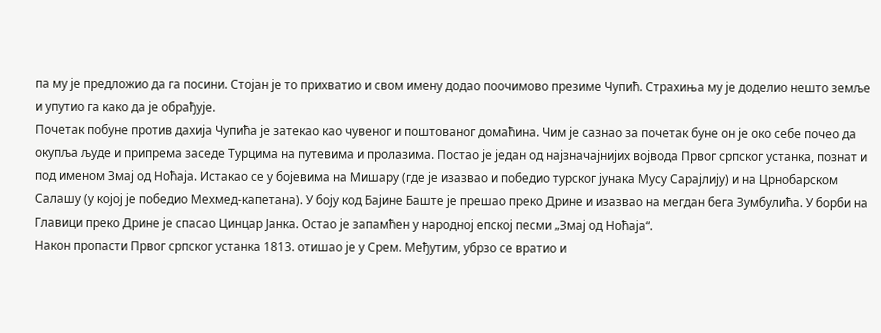па му је предложио да га посини. Стојан је то прихватио и свом имену додао поочимово презиме Чупић. Страхиња му је доделио нешто земље и упутио га како да је обрађује.
Почетaк побуне против дахија Чупића је затекао као чувеног и поштованог домаћина. Чим је сазнао за почетак буне он је око себе почео да окупља људе и припрема заседе Турцима на путевима и пролазима. Постао је један од најзначајнијих војвода Првог српског устанка, познат и под именом Змај од Ноћаја. Истакао се у бојевима на Мишару (где је изазвао и победио турског јунака Мусу Сарајлију) и на Црнобарском Салашу (у којој је победио Мехмед-капетана). У боју код Бајине Баште је прешао преко Дрине и изазвао на мегдан бега Зумбулића. У борби на Главици преко Дрине је спасао Цинцар Јанка. Остао је запамћен у народној епској песми „Змај од Ноћаја“.
Након пропасти Првог српског устанка 1813. отишао је у Срем. Међутим, убрзо се вратио и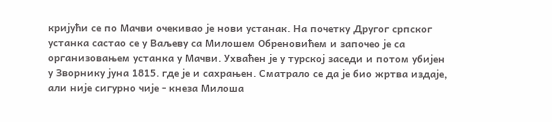кријући се по Мачви очекивао је нови устанак. На почетку Другог српског устанка састао се у Ваљеву са Милошем Обреновићем и започео је са организовањем устанка у Мачви. Ухваћен је у турској заседи и потом убијен у Зворнику јуна 1815. где је и сахрањен. Сматрало се да је био жртва издаје, али није сигурно чије - кнеза Милоша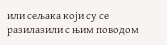или сељака који су се разилазили с њим поводом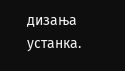дизања устанка.